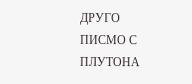ДРУГО ПИСМО С ПЛУТОНА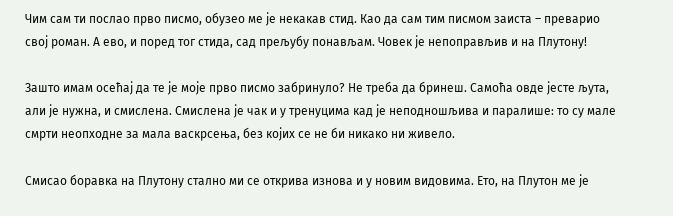Чим сам ти послао прво писмо, обузео ме је некакав стид. Као да сам тим писмом заиста – преварио свој роман. А ево, и поред тог стида, сад прељубу понављам. Човек је непоправљив и на Плутону!

Зашто имам осећај да те је моје прво писмо забринуло? Не треба да бринеш. Самоћа овде јесте љута, али је нужна, и смислена. Смислена је чак и у тренуцима кад је неподношљива и паралише: то су мале смрти неопходне за мала васкрсења, без којих се не би никако ни живело.

Смисао боравка на Плутону стално ми се открива изнова и у новим видовима. Ето, на Плутон ме је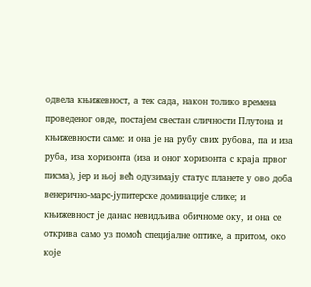одвела књижевност, а тек сада, након толико времена проведеног овде, постајем свестан сличности Плутона и књижевности саме: и она је на рубу свих рубова, па и иза руба, иза хоризонта (иза и оног хоризонта с краја првог писма), јер и њој већ одузимају статус планете у ово доба венерично-марс-јупитерске доминације слике; и књижевност је данас невидљива обичноме оку, и она се открива само уз помоћ специјалне оптике, а притом, око које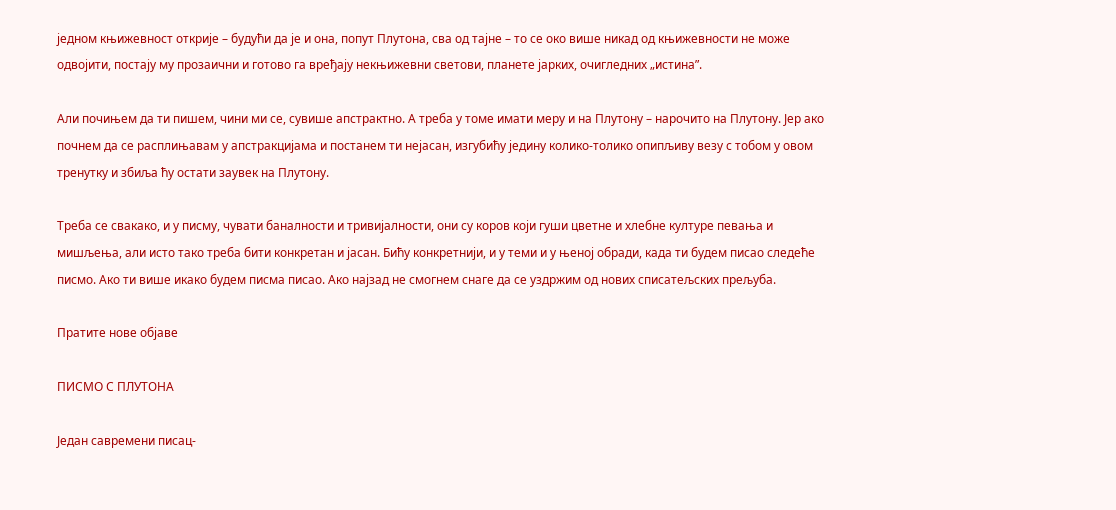једном књижевност открије – будући да је и она, попут Плутона, сва од тајне – то се око више никад од књижевности не може одвојити, постају му прозаични и готово га вређају некњижевни светови, планете јарких, очигледних „истина”.

Али почињем да ти пишем, чини ми се, сувише апстрактно. А треба у томе имати меру и на Плутону – нарочито на Плутону. Јер ако почнем да се расплињавам у апстракцијама и постанем ти нејасан, изгубићу једину колико-толико опипљиву везу с тобом у овом тренутку и збиља ћу остати заувек на Плутону.

Треба се свакако, и у писму, чувати баналности и тривијалности, они су коров који гуши цветне и хлебне културе певања и мишљења, али исто тако треба бити конкретан и јасан. Бићу конкретнији, и у теми и у њеној обради, када ти будем писао следеће писмо. Ако ти више икако будем писма писао. Ако најзад не смогнем снаге да се уздржим од нових списатељских прељуба.

Пратите нове објаве

ПИСМO С ПЛУТОНА

Један савремени писац-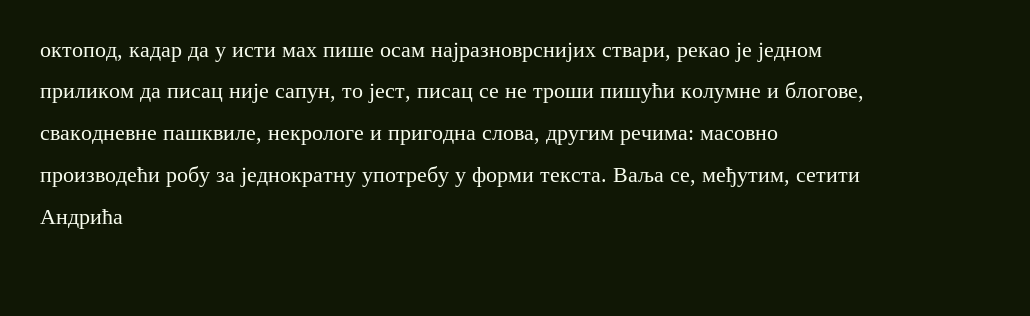октопод, кадар да у исти мах пише осам најразноврснијих ствари, рекао је једном приликом да писац није сапун, то јест, писац се не троши пишући колумне и блогове, свакодневне пашквиле, некрологе и пригодна слова, другим речима: масовно производећи робу за једнократну употребу у форми текста. Ваља се, међутим, сетити Андрића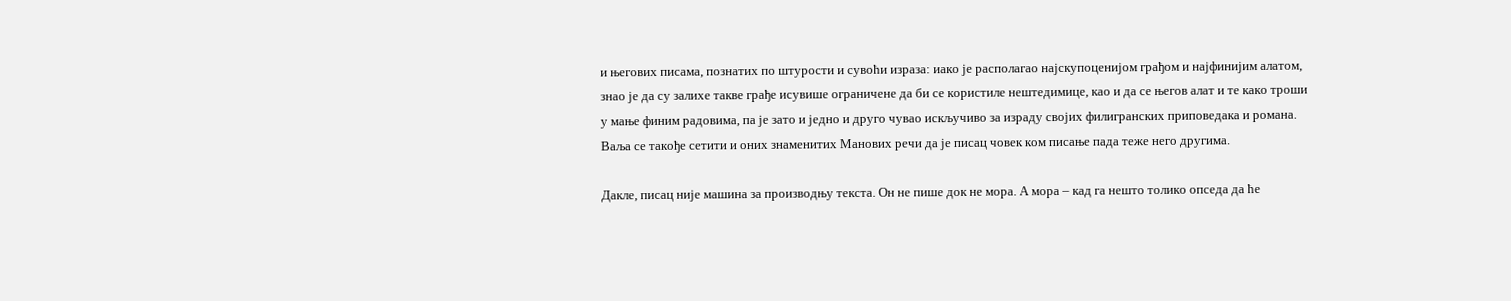и његових писама, познатих по штурости и сувоћи израза: иако је располагао најскупоценијом грађом и најфинијим алатом, знао је да су залихе такве грађе исувише ограничене да би се користиле нештедимице, као и да се његов алат и те како троши у мање финим радовима, па је зато и једно и друго чувао искључиво за израду својих филигранских приповедака и романа. Ваља се такође сетити и оних знаменитих Манових речи да је писац човек ком писање пада теже него другима.

Дакле, писац није машина за производњу текста. Он не пише док не мора. А мора – кад га нешто толико опседа да ће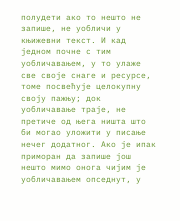полудети ако то нешто не запише, не уобличи у књижевни текст. И кад једном почне с тим уобличавањем, у то улаже све своје снаге и ресурсе, томе посвећује целокупну своју пажњу; док уобличавање траје, не претиче од њега ништа што би могао уложити у писање нечег додатног. Ако је ипак приморан да запише још нешто мимо онога чијим је уобличавањем опседнут, у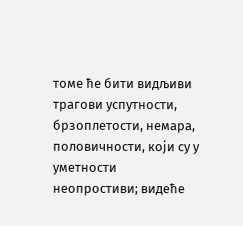томе ће бити видљиви трагови успутности, брзоплетости, немара, половичности, који су у уметности неопростиви; видеће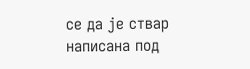се да је ствар написана под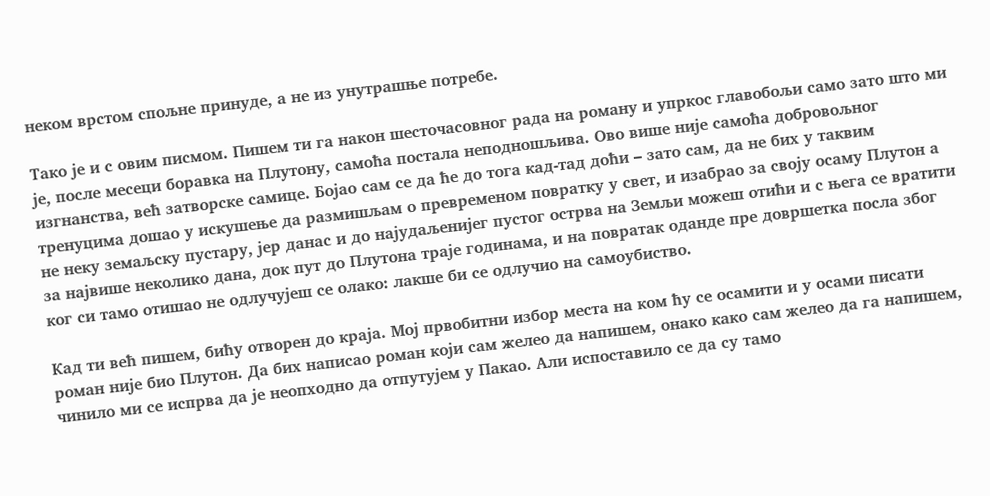неком врстом спољне принуде, а не из унутрашње потребе.

Тако је и с овим писмом. Пишем ти га након шесточасовног рада на роману и упркос главобољи само зато што ми је, после месеци боравка на Плутону, самоћа постала неподношљива. Ово више није самоћа добровољног изгнанства, већ затворске самице. Бојао сам се да ће до тога кад-тад доћи – зато сам, да не бих у таквим тренуцима дошао у искушење да размишљам о превременом повратку у свет, и изабрао за своју осаму Плутон а не неку земаљску пустару, јер данас и до најудаљенијег пустог острва на Земљи можеш отићи и с њега се вратити за највише неколико дана, док пут до Плутона траје годинама, и на повратак оданде пре довршетка посла због ког си тамо отишао не одлучујеш се олако: лакше би се одлучио на самоубиство.

Кад ти већ пишем, бићу отворен до краја. Мој првобитни избор места на ком ћу се осамити и у осами писати роман није био Плутон. Да бих написао роман који сам желео да напишем, онако како сам желео да га напишем, чинило ми се испрва да је неопходно да отпутујем у Пакао. Али испоставило се да су тамо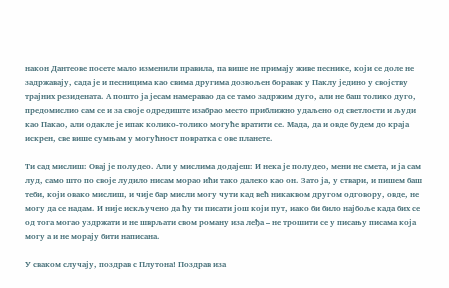након Дантеове посете мало изменили правила, па више не примају живе песнике, који се доле не задржавају, сада је и песницима као свима другима дозвољен боравак у Паклу једино у својству трајних резидената. А пошто ја јесам намеравао да се тамо задржим дуго, али не баш толико дуго, предомислио сам се и за своје одредиште изабрао место приближно удаљено од светлости и људи као Пакао, али одакле је ипак колико-толико могуће вратити се. Мада, да и овде будем до краја искрен, све више сумњам у могућност повратка с ове планете.

Ти сад мислиш: Овај је полудео. Али у мислима додајеш: И нека је полудео, мени не смета, и ја сам луд, само што по своје лудило нисам морао ићи тако далеко као он. Зато ја, у ствари, и пишем баш теби, који овако мислиш, и чије бар мисли могу чути кад већ никаквом другом одговору, овде, не могу да се надам. И није искључено да ћу ти писати још који пут, иако би било најбоље када бих се од тога могао уздржати и не шврљати свом роману иза леђа – не трошити се у писању писама која могу а и не морају бити написана.

У сваком случају, поздрав с Плутона! Поздрав иза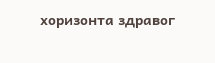хоризонта здравог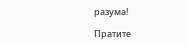разума!

Пратите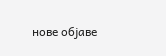нове објаве